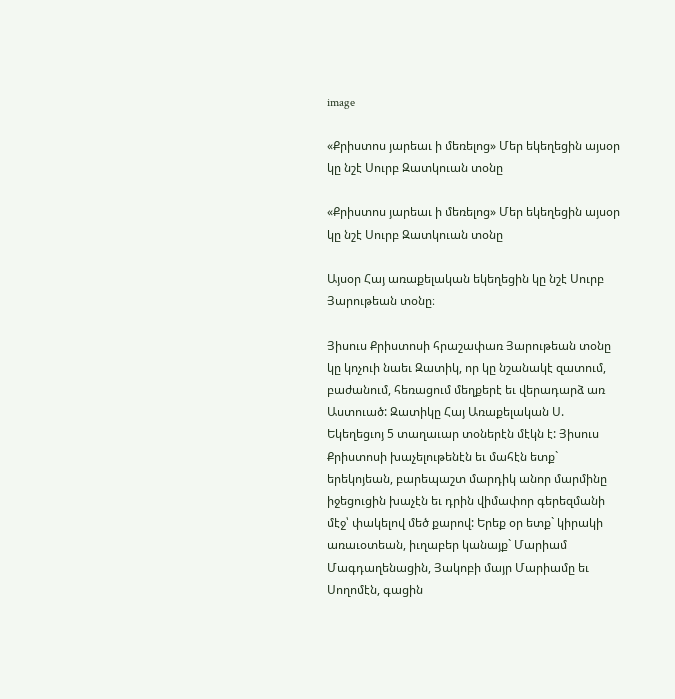image

«Քրիստոս յարեաւ ի մեռելոց» Մեր եկեղեցին այսօր կը նշէ Սուրբ Զատկուան տօնը

«Քրիստոս յարեաւ ի մեռելոց» Մեր եկեղեցին այսօր կը նշէ Սուրբ Զատկուան տօնը

Այսօր Հայ առաքելական եկեղեցին կը նշէ Սուրբ Յարութեան տօնը։

Յիսուս Քրիստոսի հրաշափառ Յարութեան տօնը կը կոչուի նաեւ Զատիկ, որ կը նշանակէ զատում, բաժանում, հեռացում մեղքերէ եւ վերադարձ առ Աստուած: Զատիկը Հայ Առաքելական Ս. Եկեղեցւոյ 5 տաղաւար տօներէն մէկն է: Յիսուս Քրիստոսի խաչելութենէն եւ մահէն ետք` երեկոյեան, բարեպաշտ մարդիկ անոր մարմինը իջեցուցին խաչէն եւ դրին վիմափոր գերեզմանի մէջ՝ փակելով մեծ քարով: Երեք օր ետք` կիրակի առաւօտեան, իւղաբեր կանայք` Մարիամ Մագդաղենացին, Յակոբի մայր Մարիամը եւ Սողոմէն, գացին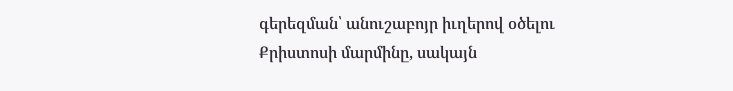գերեզման՝ անուշաբոյր իւղերով օծելու Քրիստոսի մարմինը, սակայն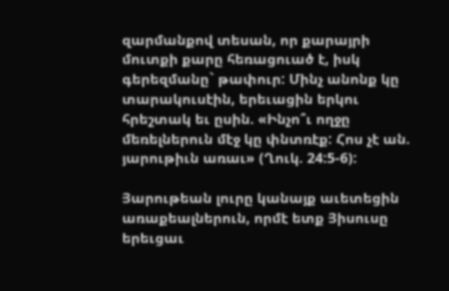զարմանքով տեսան, որ քարայրի մուտքի քարը հեռացուած է, իսկ գերեզմանը` թափուր: Մինչ անոնք կը տարակուսէին, երեւացին երկու հրեշտակ եւ ըսին. «Ինչո՞ւ ողջը մեռելներուն մէջ կը փնտռէք: Հոս չէ ան. յարութիւն առաւ» (Ղուկ. 24:5-6):

Յարութեան լուրը կանայք աւետեցին առաքեալներուն, որմէ ետք Յիսուսը երեւցաւ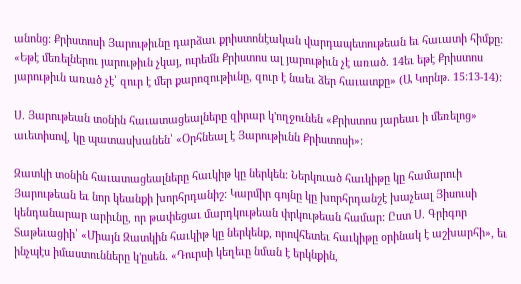անոնց: Քրիստոսի Յարութիւնը դարձաւ քրիստոնէական վարդապետութեան եւ հաւատի հիմքը: «Եթէ մեռելներու յարութիւն չկայ, ուրեմն Քրիստոս ալ յարութիւն չէ առած. 14եւ եթէ Քրիստոս յարութիւն առած չէ՝ զուր է մեր քարոզութիւնը, զուր է նաեւ ձեր հաւատքը» (Ա Կորնթ. 15:13-14):

Ս. Յարութեան տօնին հաւատացեալները զիրար կ'ողջունեն «Քրիստոս յարեաւ ի մեռելոց» աւետիսով, կը պատասխանեն՝ «Օրհնեալ է Յարութիւնն Քրիստոսի»:

Զատկի տօնին հաւատացեալները հաւկիթ կը ներկեն: Ներկուած հաւկիթը կը համարուի Յարութեան եւ նոր կեանքի խորհրդանիշ: Կարմիր գոյնը կը խորհրդանշէ խաչեալ Յիսուսի կենդանարար արիւնը, որ թափեցաւ մարդկութեան փրկութեան համար: Ըստ Ս. Գրիգոր Տաթեւացիի՝ «Միայն Զատկին հաւկիթ կը ներկենք, որովհետեւ հաւկիթը օրինակ է աշխարհի», եւ ինչպէս իմաստունները կ'ըսեն. «Դուրսի կեղեւը նման է երկնքին,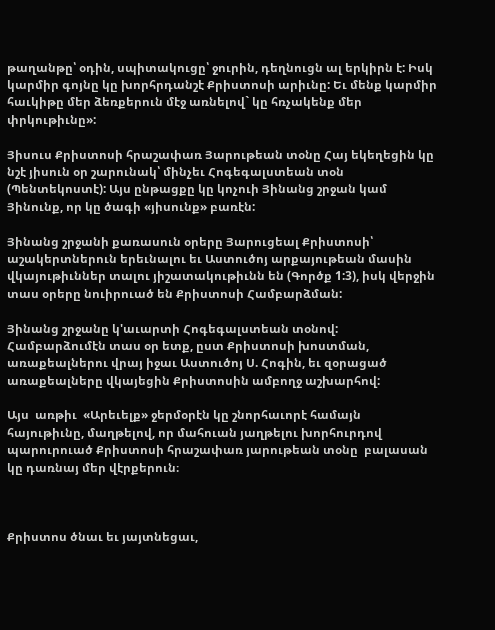թաղանթը՝ օդին, սպիտակուցը՝ ջուրին, դեղնուցն ալ երկիրն է: Իսկ կարմիր գոյնը կը խորհրդանշէ Քրիստոսի արիւնը: Եւ մենք կարմիր հաւկիթը մեր ձեռքերուն մէջ առնելով` կը հռչակենք մեր փրկութիւնը»:

Յիսուս Քրիստոսի հրաշափառ Յարութեան տօնը Հայ եկեղեցին կը նշէ յիսուն օր շարունակ՝ մինչեւ Հոգեգալստեան տօն (Պենտեկոստէ): Այս ընթացքը կը կոչուի Յինանց շրջան կամ Յինունք, որ կը ծագի «յիսունք» բառէն:

Յինանց շրջանի քառասուն օրերը Յարուցեալ Քրիստոսի՝ աշակերտներուն երեւնալու եւ Աստուծոյ արքայութեան մասին վկայութիւններ տալու յիշատակութիւնն են (Գործք 1:3), իսկ վերջին տաս օրերը նուիրուած են Քրիստոսի Համբարձման:

Յինանց շրջանը կ'աւարտի Հոգեգալստեան տօնով: Համբարձումէն տաս օր ետք, ըստ Քրիստոսի խոստման, առաքեալներու վրայ իջաւ Աստուծոյ Ս. Հոգին, եւ զօրացած առաքեալները վկայեցին Քրիստոսին ամբողջ աշխարհով:

Այս  առթիւ  «Արեւելք» ջերմօրէն կը շնորհաւորէ համայն հայութիւնը, մաղթելով, որ մահուան յաղթելու խորհուրդով պարուրուած Քրիստոսի հրաշափառ յարութեան տօնը  բալասան կը դառնայ մեր վէրքերուն։



Քրիստոս ծնաւ եւ յայտնեցաւ,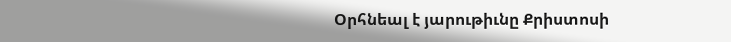Օրհնեալ է յարութիւնը Քրիստոսի